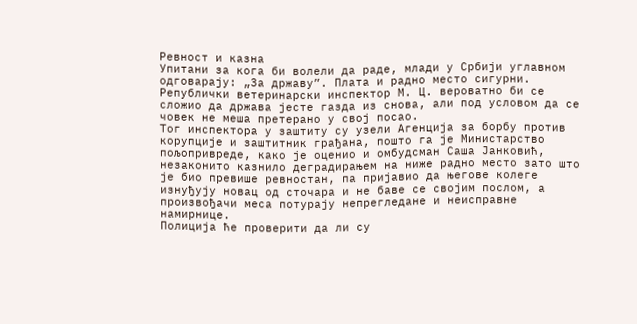Ревност и казна
Упитани за кога би волели да раде, млади у Србији углавном одговарају: „За државу”. Плата и радно место сигурни. Републички ветеринарски инспектор М. Ц. вероватно би се сложио да држава јесте газда из снова, али под условом да се човек не меша претерано у свој посао.
Тог инспектора у заштиту су узели Агенција за борбу против корупције и заштитник грађана, пошто га је Министарство пољопривреде, како је оценио и омбудсман Саша Јанковић, незаконито казнило деградирањем на ниже радно место зато што је био превише ревностан, па пријавио да његове колеге изнуђују новац од сточара и не баве се својим послом, а произвођачи меса потурају непрегледане и неисправне намирнице.
Полиција ће проверити да ли су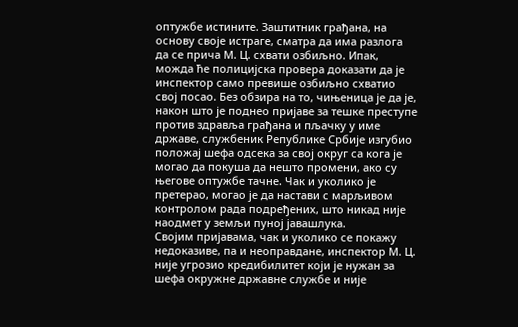оптужбе истините. Заштитник грађана, на основу своје истраге, сматра да има разлога да се прича М. Ц. схвати озбиљно. Ипак, можда ће полицијска провера доказати да је инспектор само превише озбиљно схватио свој посао. Без обзира на то, чињеница је да је, након што је поднео пријаве за тешке преступе против здравља грађана и пљачку у име државе, службеник Републике Србије изгубио положај шефа одсека за свој округ са кога је могао да покуша да нешто промени, ако су његове оптужбе тачне. Чак и уколико је претерао, могао је да настави с марљивом контролом рада подређених, што никад није наодмет у земљи пуној јавашлука.
Својим пријавама, чак и уколико се покажу недоказиве, па и неоправдане, инспектор М. Ц. није угрозио кредибилитет који је нужан за шефа окружне државне службе и није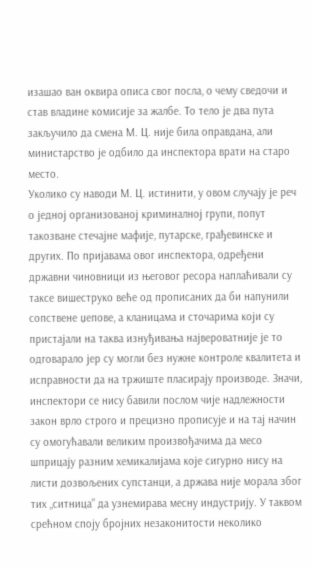изашао ван оквира описа свог посла, о чему сведочи и став владине комисије за жалбе. То тело је два пута закључило да смена М. Ц. није била оправдана, али министарство је одбило да инспектора врати на старо место.
Уколико су наводи М. Ц. истинити, у овом случају је реч о једној организованој криминалној групи, попут такозване стечајне мафије, путарске, грађевинске и других. По пријавама овог инспектора, одређени државни чиновници из његовог ресора наплаћивали су таксе вишеструко веће од прописаних да би напунили сопствене џепове, а кланицама и сточарима који су пристајали на таква изнуђивања највероватније је то одговарало јер су могли без нужне контроле квалитета и исправности да на тржиште пласирају производе. Значи, инспектори се нису бавили послом чије надлежности закон врло строго и прецизно прописује и на тај начин су омогућавали великим произвођачима да месо шприцају разним хемикалијама које сигурно нису на листи дозвољених супстанци, а држава није морала због тих „ситница” да узнемирава месну индустрију. У таквом срећном споју бројних незаконитости неколико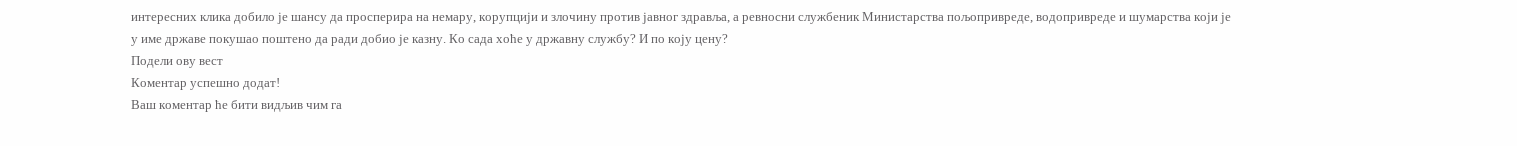интересних клика добило је шансу да просперира на немару, корупцији и злочину против јавног здравља, а ревносни службеник Министарства пољопривреде, водопривреде и шумарства који је у име државе покушао поштено да ради добио је казну. Ко сада хоће у државну службу? И по коју цену?
Подели ову вест
Комeнтар успeшно додат!
Ваш комeнтар ћe бити видљив чим га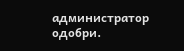администратор одобри.